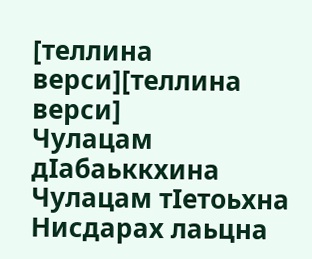[теллина верси][теллина верси]
Чулацам дӀабаьккхина Чулацам тӀетоьхна
Нисдарах лаьцна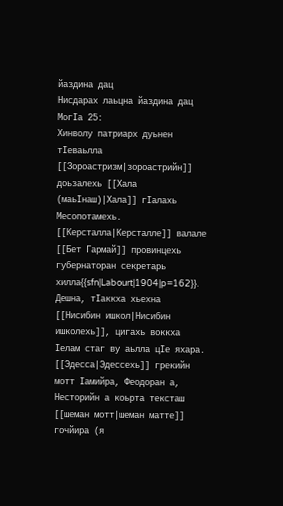йаздина дац
Нисдарах лаьцна йаздина дац
МогӀа 25:
Хинволу патриарх дуьнен тІеваьлла [[Зороастризм|зороастрийн]] доьзалехь [[Хала (маьІнаш)|Хала]] гІалахь Месопотамехь. [[Керсталла|Керсталле]] валале [[Бет Гармай]] провинцехь губернаторан секретарь хилла{{sfn|Labourt|1904|p=162}}. Дешна, тІаккха хьехна [[Нисибин ишкол|Нисибин ишколехь]], цигахь воккха Іелам стаг ву аьлла цІе яхара. [[Эдесса|Эдессехь]] грекийн мотт Іамийра, Феодоран а, Несторийн а коьрта тексташ [[шеман мотт|шеман матте]] гочйира (я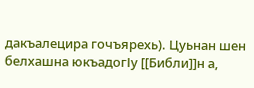дакъалецира гочъярехь). Цуьнан шен белхашна юкъадогІу [[Библи]]н а,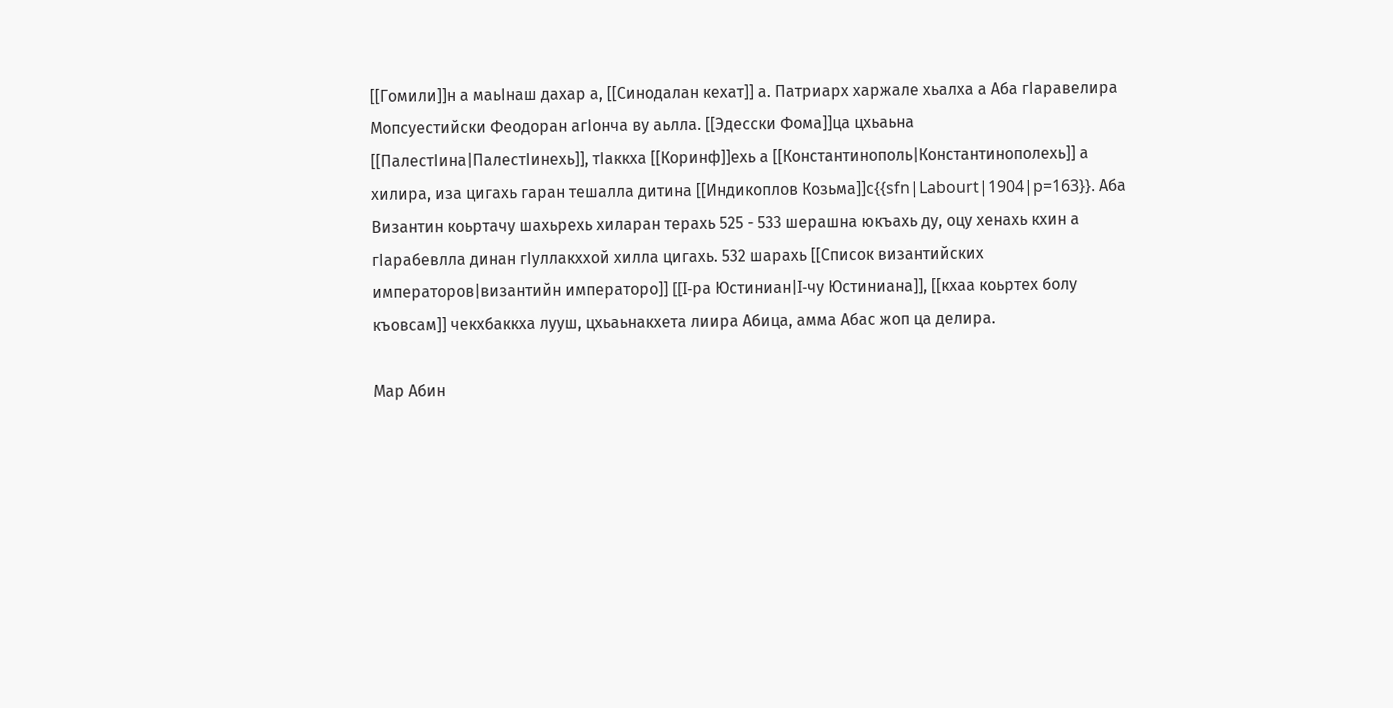[[Гомили]]н а маьІнаш дахар а, [[Синодалан кехат]] а. Патриарх харжале хьалха а Аба гІаравелира Мопсуестийски Феодоран агІонча ву аьлла. [[Эдесски Фома]]ца цхьаьна [[ПалестӀина|ПалестІинехь]], тІаккха [[Коринф]]ехь а [[Константинополь|Константинополехь]] а хилира, иза цигахь гаран тешалла дитина [[Индикоплов Козьма]]с{{sfn|Labourt|1904|p=163}}. Аба Византин коьртачу шахьрехь хиларан терахь 525 - 533 шерашна юкъахь ду, оцу хенахь кхин а гІарабевлла динан гІуллакххой хилла цигахь. 532 шарахь [[Список византийских императоров|византийн императоро]] [[I-ра Юстиниан|I-чу Юстиниана]], [[кхаа коьртех болу къовсам]] чекхбаккха лууш, цхьаьнакхета лиира Абица, амма Абас жоп ца делира.

Мар Абин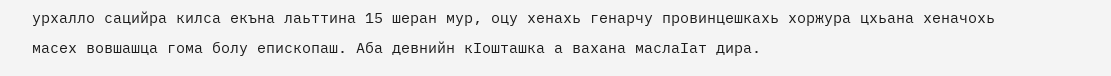урхалло сацийра килса екъна лаьттина 15 шеран мур, оцу хенахь генарчу провинцешкахь хоржура цхьана хеначохь масех вовшашца гома болу епископаш. Аба девнийн кІошташка а вахана маслаІат дира.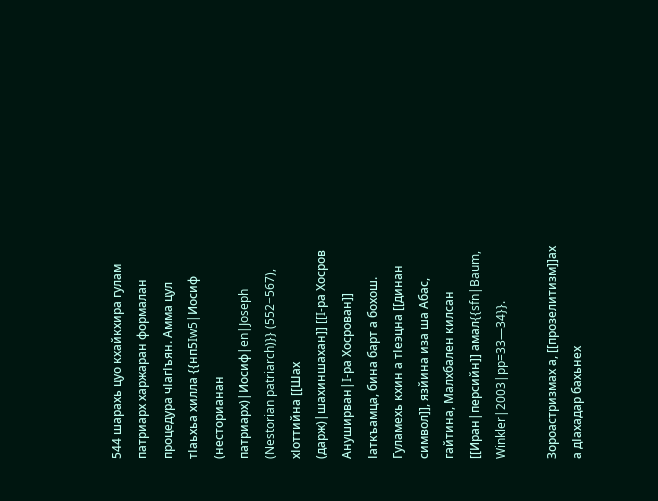544 шарахь цуо кхайкхира гулам патриарх харжаран формалан процедура чІагІъян. Амма цул тІаьхьа хилла {{нп5Iw5|Иосиф (несторианан патриарх)|Иосиф|en|Joseph (Nestorian patriarch)}} (552−567), хІоттийна [[Шах (дарж)|шахиншахан]] [[I-ра Хосров Ануширван|I-ра Хосрован]] Іаткъамца, бина барт а бохош. Гуламехь кхин а тІеэцна [[динан символ]], язйина иза ша Абас, гайтина, Малхбален килсан [[Иран|персийн]] амал{{sfn|Baum, Winkler|2003|pp=33—34}}.

Зороастризмах а, [[прозелитизм]]ах а дІахадар бахьнех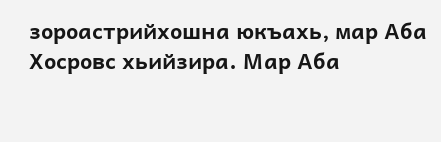зороастрийхошна юкъахь, мар Аба Хосровс хьийзира. Мар Аба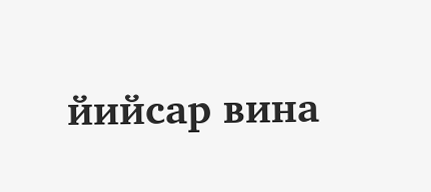йийсар вина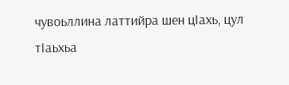чувоьллина латтийра шен цІахь, цул тІаьхьа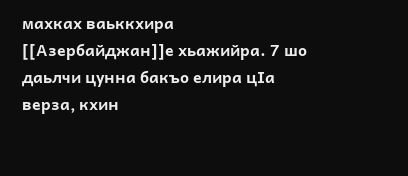махках ваьккхира [[Азербайджан]]е хьажийра. 7 шо даьлчи цунна бакъо елира цІа верза, кхин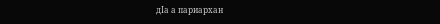дІа а париархан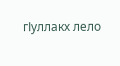гІуллакх лело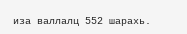иза валлалц 552 шарахь.